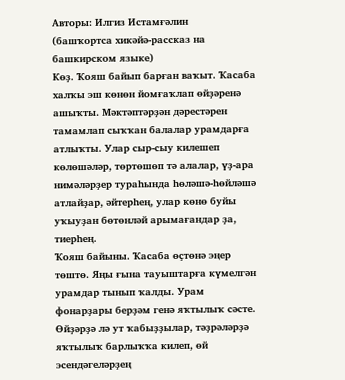Авторы: Илгиз Истамғәлин
(башҡортса хикәйә-рассказ на башкирском языке)
Көҙ. Ҡояш байып барған ваҡыт. Ҡасаба халҡы эш көнөн йомғаҡлап өйҙәренә ашыҡты. Мәктәптәрҙән дәрестәрен тамамлап сыҡҡан балалар урамдарға атлыҡты. Улар сыр-сыу килешеп көлөшәләр, төртөшөп тә алалар, үҙ-ара нимәләрҙер тураһында һөләшә-һөйләшә атлайҙар, әйтерһең, улар көнө буйы уҡыуҙан бөтөнләй арымағандар ҙа, тиерһең.
Ҡояш байыны. Ҡасаба өҫтөнә эңер төштө. Яңы ғына тауыштарға күмелгән урамдар тынып ҡалды. Урам фонарҙары берҙәм генә яҡтылыҡ сәсте. Өйҙәрҙә лә ут ҡабыҙҙылар, тәҙрәләрҙә яҡтылыҡ барлыҡҡа килеп, өй эсендәгеләрҙең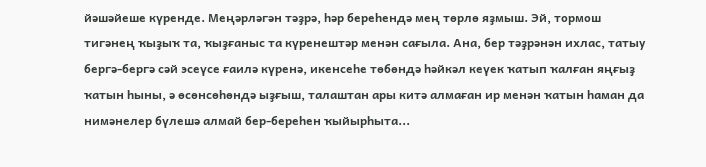йәшәйеше күренде. Меңәрләгән тәҙрә, һәр береһендә мең төрлө яҙмыш. Эй, тормош тигәнең ҡыҙыҡ та, ҡыҙғаныс та күренештәр менән сағыла. Ана, бер тәҙрәнән ихлас, татыу бергә-бергә сәй эсеүсе ғаилә күренә, икенсеһе төбөндә һәйкәл кеүек ҡатып ҡалған яңғыҙ ҡатын һыны, ә өсөнсөһөндә ыҙғыш, талаштан ары китә алмаған ир менән ҡатын һаман да нимәнелер бүлешә алмай бер-береһен ҡыйырһыта...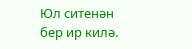Юл ситенән бер ир килә.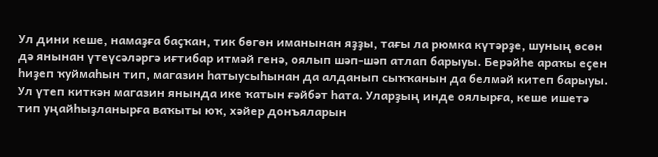Ул дини кеше, намаҙға баҫҡан, тик бөгөн иманынан яҙҙы, тағы ла рюмка күтәрҙе, шуның өсөн дә янынан үтеүсәләргә иғтибар итмәй генә, оялып шәп-шәп атлап барыуы. Берәйһе араҡы еҫен һиҙеп ҡуймаһын тип, магазин һатыусыһынан да алданып сыҡҡанын да белмәй китеп барыуы. Ул үтеп киткән магазин янында ике ҡатын ғәйбәт һата. Уларҙың инде оялырға, кеше ишетә тип уңайһыҙланырға ваҡыты юҡ, хәйер донъяларын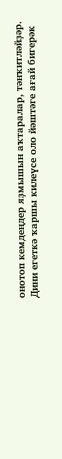онотоп кемдеңдер яҙмышын аҡтаралар, тәнҡитләйҙәр.
Дини егеткә ҡаршы килеүсе оло йәштәге ағай бигерәк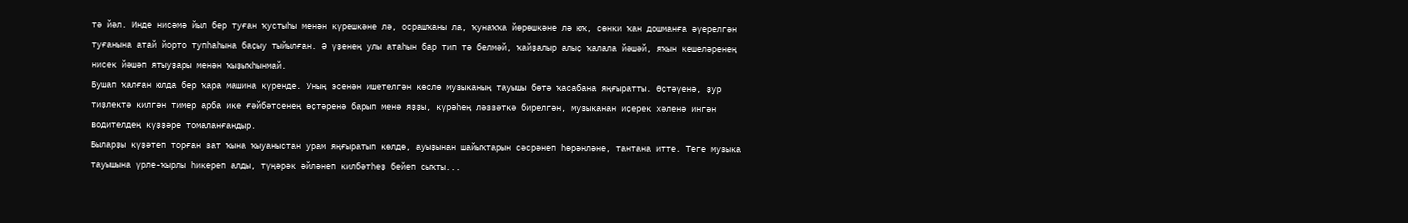тә йәл. Инде нисәмә йыл бер туған ҡустыһы менән күрешкәне лә, осрашҡаны ла, ҡунаҡҡа йөрөшкәне лә юҡ, сөнки ҡан дошманға әүерелгән туғанына атай йорто тупһаһына баҫыу тыйылған. Ә үҙенең улы атаһын бар тип тә белмәй, ҡайҙалыр алыҫ ҡалала йәшәй, яҡын кешеләренең нисек йәшәп ятыуҙары менән ҡыҙыҡһынмай.
Бушап ҡалған юлда бер ҡара машина күренде. Уның эсенән ишетелгән көслө музыканың тауышы бөтә ҡасабана яңғыратты. Өҫтәүенә, ҙур тиҙлектә килгән тимер арба ике ғәйбәтсенең өҫтәренә барып менә яҙҙы, күрәһең ләззәткә бирелгән, музыканан иҫерек хәленә ингән водителдең күҙҙәре томаланғандыр.
Быларҙы күҙәтеп торған зат ҡына ҡыуаныстан урам яңғыратып көлдө, ауыҙынан шайыҡтарын сәсрәнеп һөрәнләне, тантана итте. Теге музыка тауышына үрле-ҡырлы һикереп алды, түңәрәк әйләнеп килбәтһеҙ бейеп сыҡты...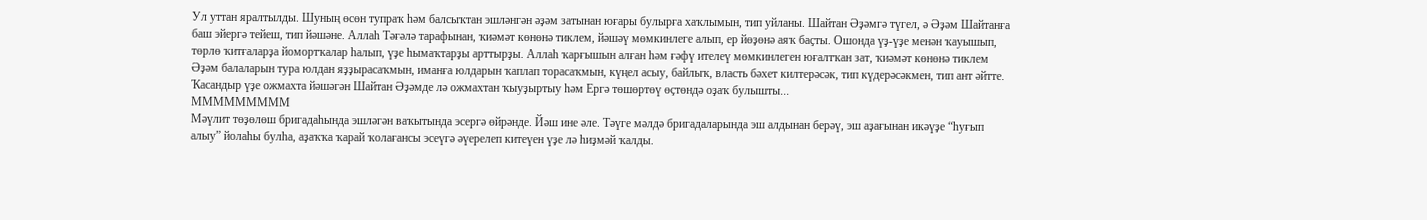Ул уттан яралтылды. Шуның өсөн тупраҡ һәм балсыҡтан эшләнгән әҙәм затынан юғары булырға хаҡлымын, тип уйланы. Шайтан Әҙәмгә түгел, ә Әҙәм Шайтанға баш эйергә тейеш, тип йәшәне. Аллаһ Тәғәлә тарафынан, ҡиәмәт көнөнә тиклем, йәшәү мөмкинлеге алып, ер йөҙөнә аяҡ баҫты. Ошонда үҙ-үҙе менән ҡауышып, төрлө ҡитғаларҙа йомортҡалар һалып, үҙе һымаҡтарҙы арттырҙы. Аллаһ ҡарғышын алған һәм ғәфү ителеү мөмкинлеген юғалтҡан зат, ҡиәмәт көнөнә тиклем Әҙәм балаларын тура юлдан яҙҙырасаҡмын, иманға юлдарын ҡаплап торасаҡмын, күңел асыу, байлыҡ, власть бәхет килтерәсәк, тип күдерәсәкмен, тип ант әйтте. Ҡасандыр үҙе ожмахта йәшәгән Шайтан Әҙәмде лә ожмахтан ҡыуҙыртыу һәм Ергә төшөртөү өҫтөндә оҙаҡ булышты...
МММММММММ
Мәүлит төҙөлөш бригадаһында эшләгән ваҡытында эсергә өйрәнде. Йәш ине әле. Тәүге мәлдә бригадаларында эш алдынан берәү, эш аҙағынан икәүҙе “һуғып алыу” йолаһы булһа, аҙаҡҡа ҡарай ҡолағансы эсеүгә әүерелеп китеүен үҙе лә һиҙмәй ҡалды.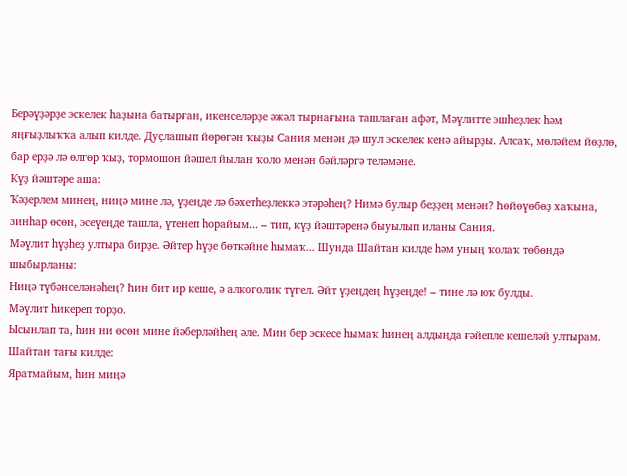Берәүҙәрҙе эскелек һаҙына батырған, икенселәрҙе әжәл тырнағына ташлаған афәт, Мәүлитте эшһеҙлек һәм яңғыҙлыҡҡа алып килде. Дуҫлашып йөрөгән ҡыҙы Сания менән дә шул эскелек кенә айырҙы. Алсаҡ, мөләйем йөҙлө, бар ерҙә лә өлгөр ҡыҙ, тормошон йәшел йылан ҡоло менән бәйләргә теләмәне.
Күҙ йәштәре аша:
Ҡәҙерлем минең, ниңә мине лә, үҙеңде лә бәхетһеҙлеккә этәрәһең? Нимә булыр беҙҙең менән? Һөйөүөбөҙ хаҡына, зинһар өсөн, эсеүеңде ташла, үтенеп һорайым... – тип, күҙ йәштәренә быуылып иланы Сания.
Мәүлит һүҙһеҙ ултыра бирҙе. Әйтер һүҙе бөткәйне һымаҡ... Шунда Шайтан килде һәм уның ҡолаҡ төбөндә шыбырланы:
Ниңә түбәнселәнәһең? Һин бит ир кеше, ә алкоголик түгел. Әйт үҙеңдең һүҙеңде! – тине лә юҡ булды.
Мәүлит һикереп торҙо.
Ысынлап та, һин ни өсөн мине йәберләйһең әле. Мин бер эскесе һымаҡ һинең алдыңда ғәйепле кешеләй ултырам.
Шайтан тағы килде:
Яратмайым, һин миңә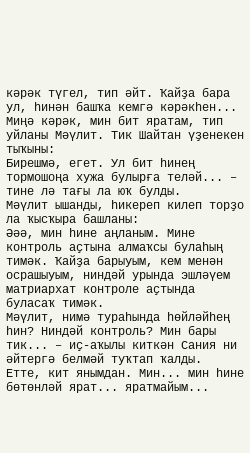кәрәк түгел, тип әйт. Ҡайҙа бара ул, һинән башҡа кемгә кәрәкһен...
Миңә кәрәк, мин бит яратам, тип уйланы Мәүлит. Тик Шайтан үҙенекен тыҡыны:
Бирешмә, егет. Ул бит һинең тормошоңа хужа булырға теләй... – тине лә тағы ла юҡ булды.
Мәүлит ышанды, һикереп килеп торҙо ла ҡысҡыра башланы:
Әәә, мин һине аңланым. Мине контроль аҫтына алмаҡсы булаһың тимәк. Ҡайҙа барыуым, кем менән осрашыуым, ниндәй урында эшләүем матриархат контроле аҫтында буласаҡ тимәк.
Мәүлит, нимә тураһында һөйләйһең һин? Ниндәй контроль? Мин бары тик... – иҫ-аҡылы киткән Сания ни әйтергә белмәй туҡтап ҡалды.
Етте, кит янымдан. Мин... мин һине бөтөнләй ярат... яратмайым...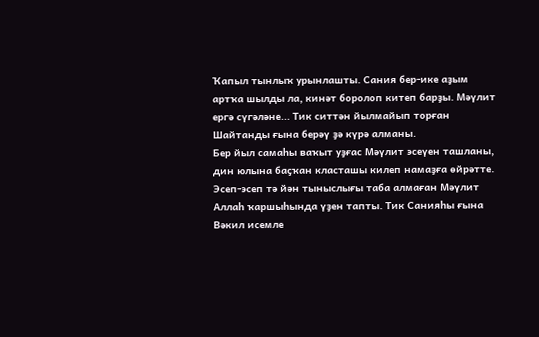Ҡапыл тынлыҡ урынлашты. Сания бер-ике аҙым артҡа шылды ла, кинәт боролоп китеп барҙы. Мәүлит ергә сүгәләне... Тик ситтән йылмайып торған Шайтанды ғына берәү ҙә күрә алманы.
Бер йыл самаһы ваҡыт уҙғас Мәүлит эсеүен ташланы, дин юлына баҫҡан класташы килеп намаҙға өйрәтте. Эсеп-эсеп тә йән тыныслығы таба алмаған Мәүлит Аллаһ ҡаршыһында үҙен тапты. Тик Санияһы ғына Вәкил исемле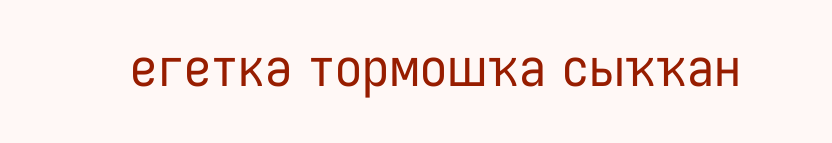егеткә тормошҡа сыҡҡан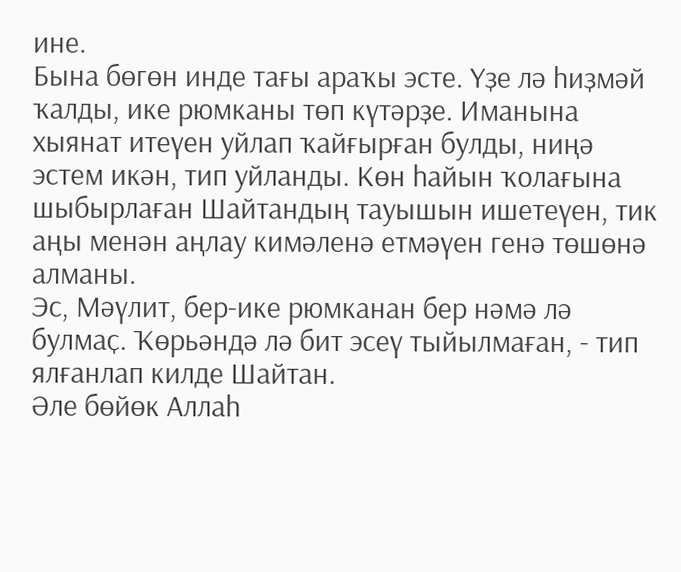ине.
Бына бөгөн инде тағы араҡы эсте. Үҙе лә һиҙмәй ҡалды, ике рюмканы төп күтәрҙе. Иманына хыянат итеүен уйлап ҡайғырған булды, ниңә эстем икән, тип уйланды. Көн һайын ҡолағына шыбырлаған Шайтандың тауышын ишетеүен, тик аңы менән аңлау кимәленә етмәүен генә төшөнә алманы.
Эс, Мәүлит, бер-ике рюмканан бер нәмә лә булмаҫ. Ҡөрьәндә лә бит эсеү тыйылмаған, - тип ялғанлап килде Шайтан.
Әле бөйөк Аллаһ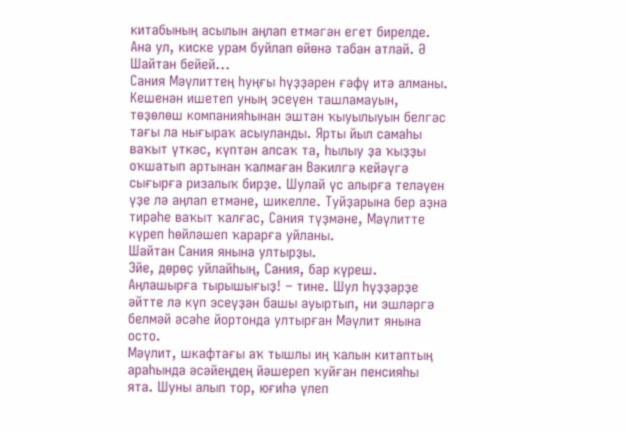китабының асылын аңлап етмәгән егет бирелде. Ана ул, киске урам буйлап өйөнә табан атлай. Ә Шайтан бейей...
Сания Мәүлиттең һуңғы һүҙҙәрен ғәфү итә алманы. Кешенән ишетеп уның эсеүен ташламауын, төҙөлөш компанияһынан эштән ҡыуылыуын белгәс тағы ла нығыраҡ асыуланды. Ярты йыл самаһы ваҡыт үткәс, күптән алсаҡ та, һылыу ҙа ҡыҙҙы оҡшатып артынан ҡалмаған Вәкилгә кейәүгә сығырға ризалыҡ бирҙе. Шулай үс алырға теләүен үҙе лә аңлап етмәне, шикелле. Туйҙарына бер аҙна тирәһе ваҡыт ҡалғас, Сания түҙмәне, Мәүлитте күреп һөйләшеп ҡарарға уйланы.
Шайтан Сания янына ултырҙы.
Эйе, дөрөҫ уйлайһың, Сания, бар күреш. Аңлашырға тырышығыҙ! – тине. Шул һүҙҙәрҙе әйтте лә күп эсеүҙән башы ауыртып, ни эшләргә белмәй әсәһе йортонда ултырған Мәүлит янына осто.
Мәүлит, шкафтағы аҡ тышлы иң ҡалын китаптың араһында әсәйеңдең йәшереп ҡуйған пенсияһы ята. Шуны алып тор, юғиһә үлеп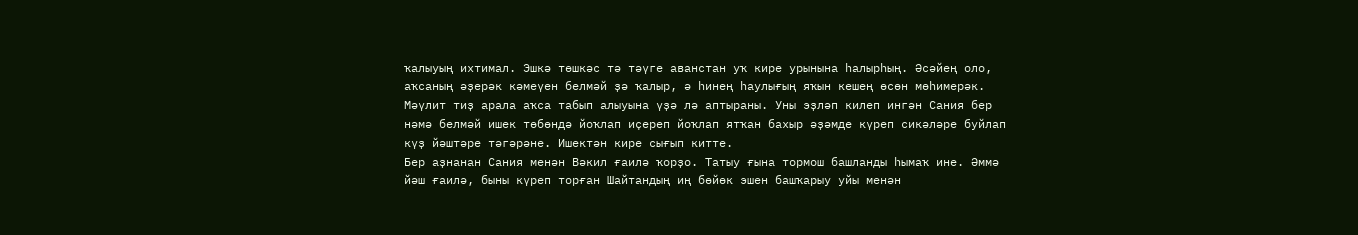ҡалыуың ихтимал. Эшкә төшкәс тә тәүге аванстан уҡ кире урынына һалырһың. Әсәйең оло, аҡсаның әҙерәк кәмеүен белмәй ҙә ҡалыр, ә һинең һаулығың яҡын кешең өсөн мөһимерәк.
Мәүлит тиҙ арала аҡса табып алыуына үҙә лә аптыраны. Уны эҙләп килеп ингән Сания бер нәмә белмәй ишек төбөндә йоҡлап иҫереп йоҡлап ятҡан бахыр әҙәмде күреп сикәләре буйлап күҙ йәштәре тәгәрәне. Ишектән кире сығып китте.
Бер аҙнанан Сания менән Вәкил ғаилә ҡорҙо. Татыу ғына тормош башланды һымаҡ ине. Әммә йәш ғаилә, быны күреп торған Шайтандың иң бөйөк эшен башҡарыу уйы менән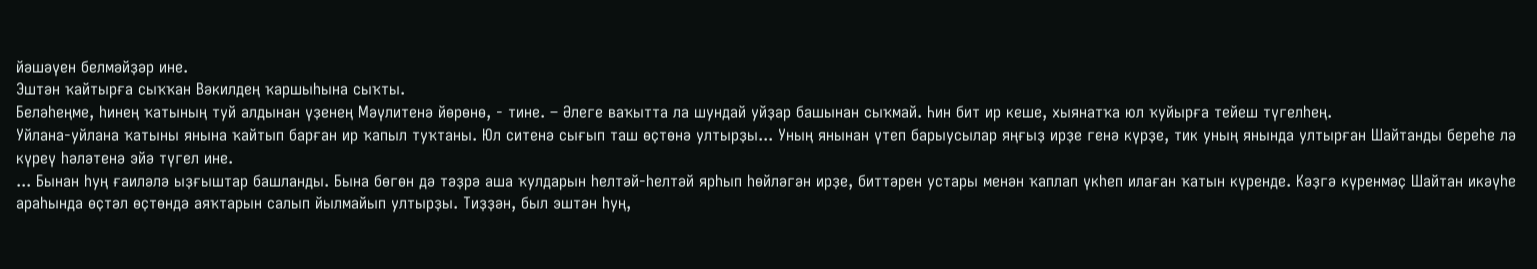йәшәүен белмәйҙәр ине.
Эштән ҡайтырға сыҡҡан Вәкилдең ҡаршыһына сыҡты.
Беләһеңме, һинең ҡатының туй алдынан үҙенең Мәүлитенә йөрөнө, - тине. – Әлеге ваҡытта ла шундай уйҙар башынан сыҡмай. Һин бит ир кеше, хыянатҡа юл ҡуйырға тейеш түгелһең.
Уйлана-уйлана ҡатыны янына ҡайтып барған ир ҡапыл туҡтаны. Юл ситенә сығып таш өҫтөнә ултырҙы... Уның янынан үтеп барыусылар яңғыҙ ирҙе генә күрҙе, тик уның янында ултырған Шайтанды береһе лә күреү һәләтенә эйә түгел ине.
... Бынан һуң ғаиләлә ыҙғыштар башланды. Бына бөгөн дә тәҙрә аша ҡулдарын һелтәй-һелтәй ярһып һөйләгән ирҙе, биттәрен устары менән ҡаплап үкһеп илаған ҡатын күренде. Кәҙгә күренмәҫ Шайтан икәүһе араһында өҫтәл өҫтөндә аяҡтарын салып йылмайып ултырҙы. Тиҙҙән, был эштән һуң,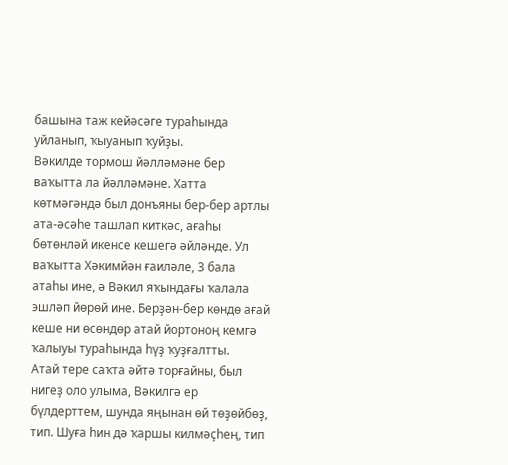башына таж кейәсәге тураһында уйланып, ҡыуанып ҡуйҙы.
Вәкилде тормош йәлләмәне бер ваҡытта ла йәлләмәне. Хатта көтмәгәндә был донъяны бер-бер артлы ата-әсәһе ташлап киткәс, ағаһы бөтөнләй икенсе кешегә әйләнде. Ул ваҡытта Хәкимйән ғаиләле, 3 бала атаһы ине, ә Вәкил яҡындағы ҡалала эшләп йөрөй ине. Берҙән-бер көндө ағай кеше ни өсөндөр атай йортоноң кемгә ҡалыуы тураһында һүҙ ҡуҙғалтты.
Атай тере саҡта әйтә торғайны, был нигеҙ оло улыма, Вәкилгә ер бүлдерттем, шунда яңынан өй төҙөйбөҙ, тип. Шуға һин дә ҡаршы килмәҫһең, тип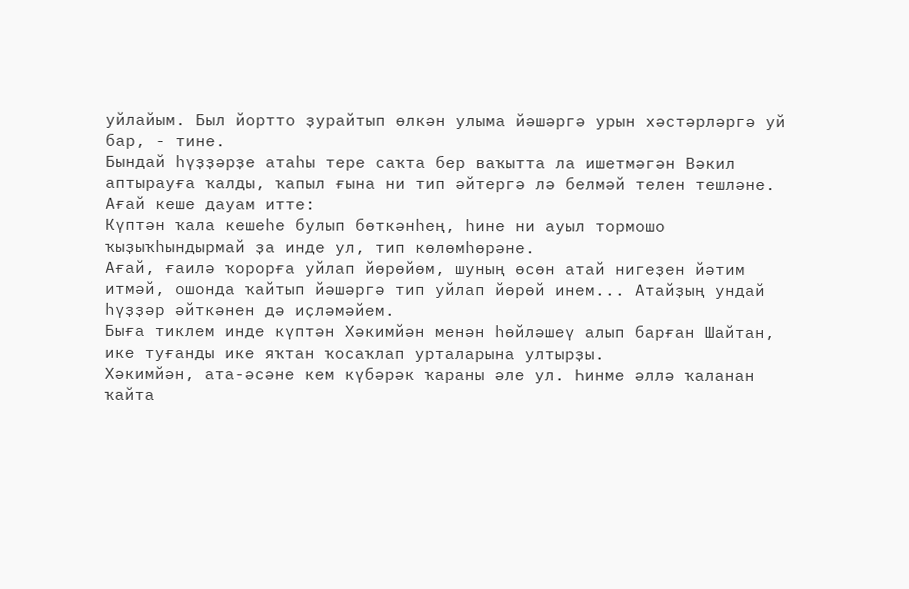уйлайым. Был йортто ҙурайтып өлкән улыма йәшәргә урын хәстәрләргә уй бар, - тине.
Бындай һүҙҙәрҙе атаһы тере саҡта бер ваҡытта ла ишетмәгән Вәкил аптырауға ҡалды, ҡапыл ғына ни тип әйтергә лә белмәй телен тешләне. Ағай кеше дауам итте:
Күптән ҡала кешеһе булып бөткәнһең, һине ни ауыл тормошо ҡыҙыҡһындырмай ҙа инде ул, тип көлөмһөрәне.
Ағай, ғаилә ҡорорға уйлап йөрөйөм, шуның өсөн атай нигеҙен йәтим итмәй, ошонда ҡайтып йәшәргә тип уйлап йөрөй инем... Атайҙың ундай һүҙҙәр әйткәнен дә иҫләмәйем.
Быға тиклем инде күптән Хәкимйән менән һөйләшеү алып барған Шайтан, ике туғанды ике яҡтан ҡосаҡлап урталарына ултырҙы.
Хәкимйән, ата-әсәне кем күбәрәк ҡараны әле ул. Һинме әллә ҡаланан ҡайта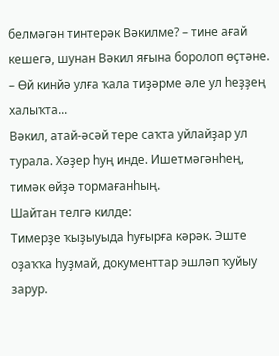белмәгән тинтерәк Вәкилме? – тине ағай кешегә, шунан Вәкил яғына боролоп өҫтәне. – Өй кинйә улға ҡала тиҙәрме әле ул һеҙҙең халыҡта...
Вәкил, атай-әсәй тере саҡта уйлайҙар ул турала. Хәҙер һуң инде. Ишетмәгәнһең, тимәк өйҙә тормағанһың.
Шайтан телгә килде:
Тимерҙе ҡыҙыуыда һуғырға кәрәк. Эште оҙаҡҡа һуҙмай, документтар эшләп ҡуйыу зарур.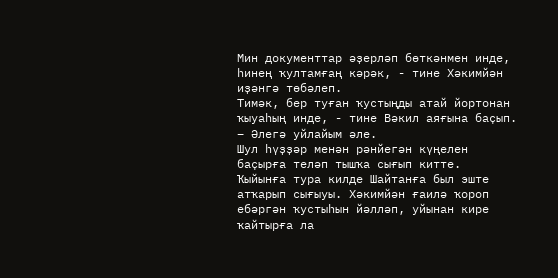Мин документтар әҙерләп бөткәнмен инде, һинең ҡултамғаң кәрәк, - тине Хәкимйән иҙәнгә төбәлеп.
Тимәк, бер туған ҡустыңды атай йортонан ҡыуаһың инде, - тине Вәкил аяғына баҫып. – Әлегә уйлайым әле.
Шул һүҙҙәр менән рәнйегән күңелен баҫырға теләп тышҡа сығып китте.
Ҡыйынға тура килде Шайтанға был эште атҡарып сығыуы. Хәкимйән ғаилә ҡороп ебәргән ҡустыһын йәлләп, уйынан кире ҡайтырға ла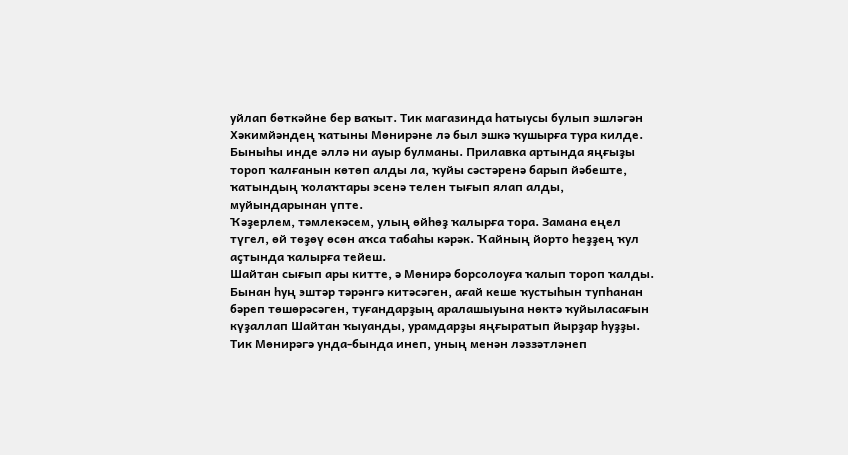уйлап бөткәйне бер ваҡыт. Тик магазинда һатыусы булып эшләгән Хәкимйәндең ҡатыны Мөнирәне лә был эшкә ҡушырға тура килде. Быныһы инде әллә ни ауыр булманы. Прилавка артында яңғыҙы тороп ҡалғанын көтөп алды ла, ҡуйы сәстәренә барып йәбеште, ҡатындың ҡолаҡтары эсенә телен тығып ялап алды, муйындарынан үпте.
Ҡәҙерлем, тәмлекәсем, улың өйһөҙ ҡалырға тора. Замана еңел түгел, өй төҙөү өсөн аҡса табаһы кәрәк. Ҡайның йорто һеҙҙең ҡул аҫтында ҡалырға тейеш.
Шайтан сығып ары китте, ә Мөнирә борсолоуға ҡалып тороп ҡалды.
Бынан һуң эштәр тәрәнгә китәсәген, ағай кеше ҡустыһын тупһанан бәреп төшөрәсәген, туғандарҙың аралашыуына нөктә ҡуйыласағын күҙаллап Шайтан ҡыуанды, урамдарҙы яңғыратып йырҙар һуҙҙы. Тик Мөнирәгә унда-бында инеп, уның менән ләззәтләнеп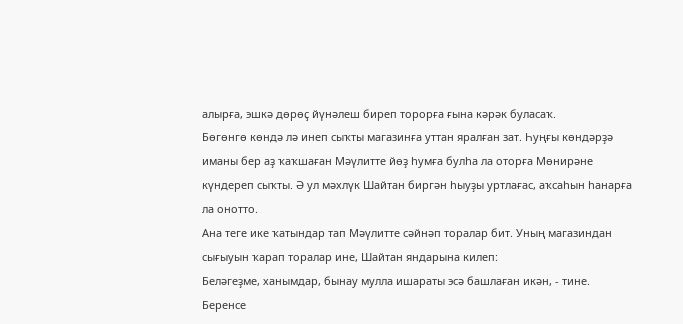алырға, эшкә дөрөҫ йүнәлеш биреп торорға ғына кәрәк буласаҡ.
Бөгөнгө көндә лә инеп сыҡты магазинға уттан яралған зат. Һуңғы көндәрҙә иманы бер аҙ ҡаҡшаған Мәүлитте йөҙ һумға булһа ла оторға Мөнирәне күндереп сыҡты. Ә ул мәхлүк Шайтан биргән һыуҙы уртлағас, аҡсаһын һанарға ла онотто.
Ана теге ике ҡатындар тап Мәүлитте сәйнәп торалар бит. Уның магазиндан сығыуын ҡарап торалар ине, Шайтан яндарына килеп:
Беләгеҙме, ханымдар, бынау мулла ишараты эсә башлаған икән, - тине.
Беренсе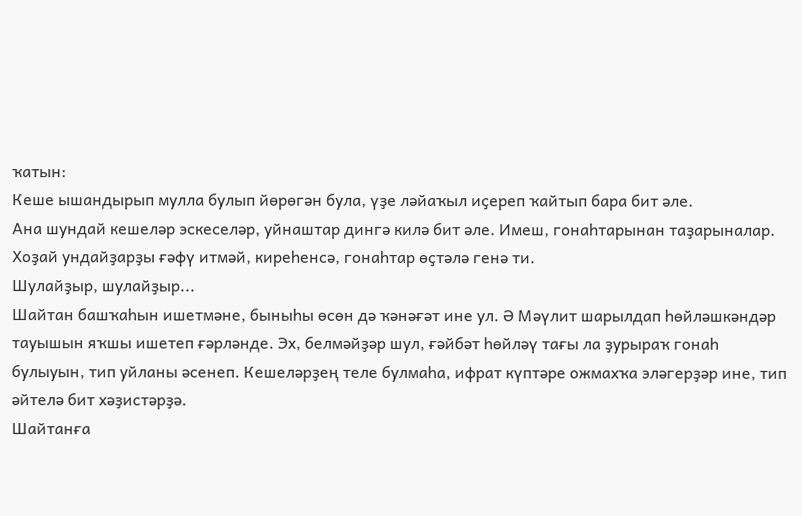ҡатын:
Кеше ышандырып мулла булып йөрөгән була, үҙе ләйаҡыл иҫереп ҡайтып бара бит әле.
Ана шундай кешеләр эскеселәр, уйнаштар дингә килә бит әле. Имеш, гонаһтарынан таҙарыналар. Хоҙай ундайҙарҙы ғәфү итмәй, киреһенсә, гонаһтар өҫтәлә генә ти.
Шулайҙыр, шулайҙыр...
Шайтан башҡаһын ишетмәне, быныһы өсөн дә ҡәнәғәт ине ул. Ә Мәүлит шарылдап һөйләшкәндәр тауышын яҡшы ишетеп ғәрләнде. Эх, белмәйҙәр шул, ғәйбәт һөйләү тағы ла ҙурыраҡ гонаһ булыуын, тип уйланы әсенеп. Кешеләрҙең теле булмаһа, ифрат күптәре ожмахҡа эләгерҙәр ине, тип әйтелә бит хәҙистәрҙә.
Шайтанға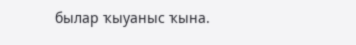былар ҡыуаныс ҡына.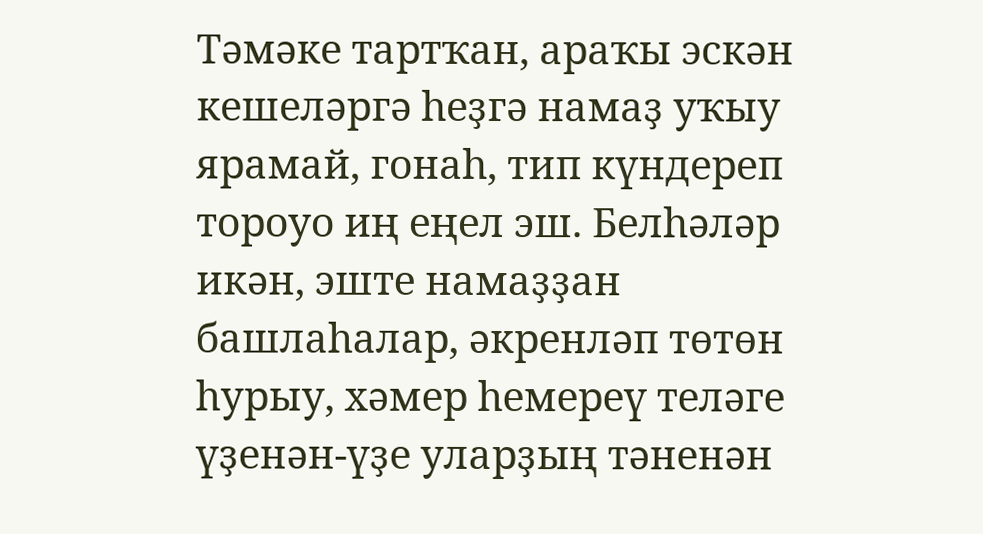Тәмәке тартҡан, араҡы эскән кешеләргә һеҙгә намаҙ уҡыу ярамай, гонаһ, тип күндереп тороуо иң еңел эш. Белһәләр икән, эште намаҙҙан башлаһалар, әкренләп төтөн һурыу, хәмер һемереү теләге үҙенән-үҙе уларҙың тәненән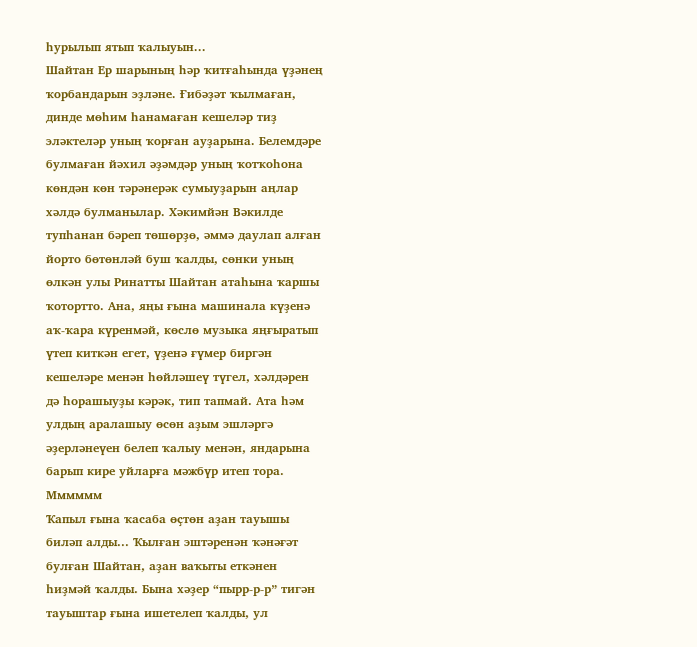һурылып ятып ҡалыуын...
Шайтан Ер шарының һәр ҡитғаһында үҙәнең ҡорбандарын эҙләне. Ғибәҙәт ҡылмаған, динде мөһим һанамаған кешеләр тиҙ эләктеләр уның ҡорған ауҙарына. Белемдәре булмаған йәхил әҙәмдәр уның ҡотҡоһона көндән көн тәрәнерәк сумыуҙарын аңлар хәлдә булманылар. Хәкимйән Вәкилде тупһанан бәреп төшөрҙө, әммә даулап алған йорто бөтөнләй буш ҡалды, сөнки уның өлкән улы Ринатты Шайтан атаһына ҡаршы ҡотортто. Ана, яңы ғына машинала күҙенә аҡ-ҡара күренмәй, көслө музыка яңғыратып үтеп киткән егет, үҙенә ғүмер биргән кешеләре менән һөйләшеү түгел, хәлдәрен дә һорашыуҙы кәрәк, тип тапмай. Ата һәм улдың аралашыу өсөн аҙым эшләргә әҙерләнеүен белеп ҡалыу менән, яндарына барып кире уйларға мәжбүр итеп тора.
Мммммм
Ҡапыл ғына ҡасаба өҫтөн аҙан тауышы биләп алды... Ҡылған эштәренән ҡәнәғәт булған Шайтан, аҙан ваҡыты еткәнен һиҙмәй ҡалды. Бына хәҙер “пырр-р-р” тигән тауыштар ғына ишетелеп ҡалды, ул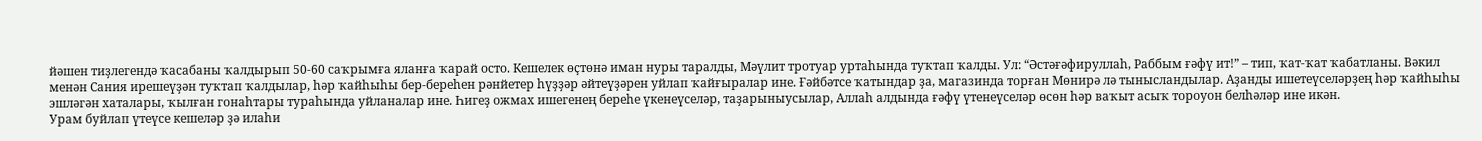йәшен тиҙлегендә ҡасабаны ҡалдырып 50-60 саҡрымға яланға ҡарай осто. Кешелек өҫтөнә иман нуры таралды, Мәүлит тротуар уртаһында туҡтап ҡалды. Ул: “Әстәғәфируллаһ, Раббым ғәфү ит!” – тип, ҡат-ҡат ҡабатланы. Вәкил менән Сания ирешеүҙән туҡтап ҡалдылар, һәр ҡайһыһы бер-береһен рәнйетер һүҙҙәр әйтеүҙәрен уйлап ҡайғыралар ине. Ғәйбәтсе ҡатындар ҙа, магазинда торған Мөнирә лә тынысландылар. Аҙанды ишетеүселәрҙең һәр ҡайһыһы эшләгән хаталары, ҡылған гонаһтары тураһында уйланалар ине. Һигеҙ ожмах ишегенең береһе үкенеүселәр, таҙарыныусылар, Аллаһ алдында ғәфү үтенеүселәр өсөн һәр ваҡыт асыҡ тороуон белһәләр ине икән.
Урам буйлап үтеүсе кешеләр ҙә илаһи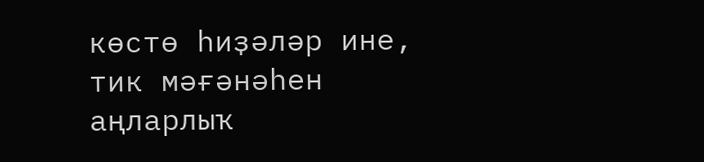көстө һиҙәләр ине, тик мәғәнәһен аңларлыҡ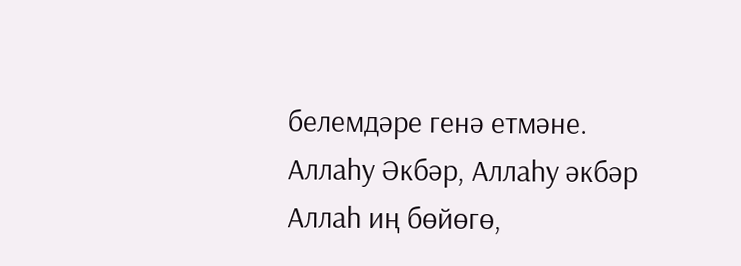белемдәре генә етмәне.
Аллаһу Әкбәр, Аллаһу әкбәр
Аллаһ иң бөйөгө,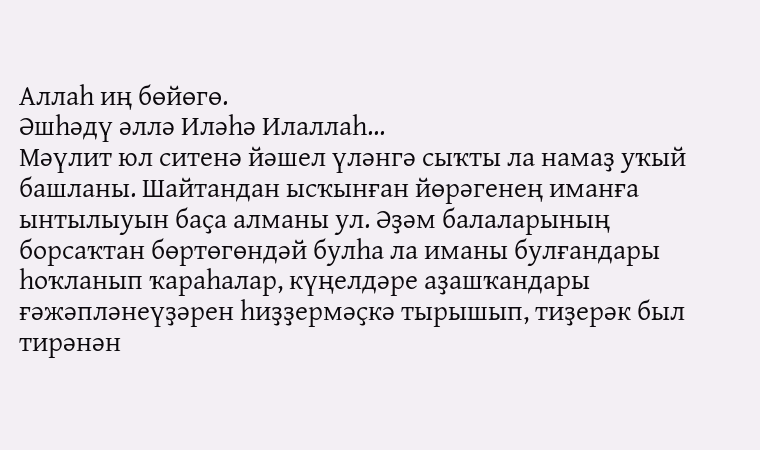Аллаһ иң бөйөгө.
Әшһәдү әллә Иләһә Илаллаһ...
Мәүлит юл ситенә йәшел үләнгә сыҡты ла намаҙ уҡый башланы. Шайтандан ысҡынған йөрәгенең иманға ынтылыуын баҫа алманы ул. Әҙәм балаларының борсаҡтан бөртөгөндәй булһа ла иманы булғандары һоҡланып ҡараһалар, күңелдәре аҙашҡандары ғәжәпләнеүҙәрен һиҙҙермәҫкә тырышып, тиҙерәк был тирәнән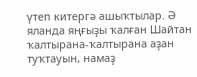үтеп китергә ашыҡтылар. Ә яланда яңғыҙы ҡалған Шайтан ҡалтырана-ҡалтырана аҙан туҡтауын, намаҙ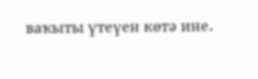ваҡыты үтеүен көтә ине.